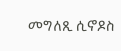መግለጺ ሲኖዶስ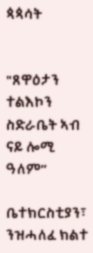ጳጳሳት


"ጸዋዕታን ተልእኮን ስድራቤት ኣብ ናይ ሎሚ ዓለም”

ቤተክርስቲያን፣ ንዝሓለፈ ክልተ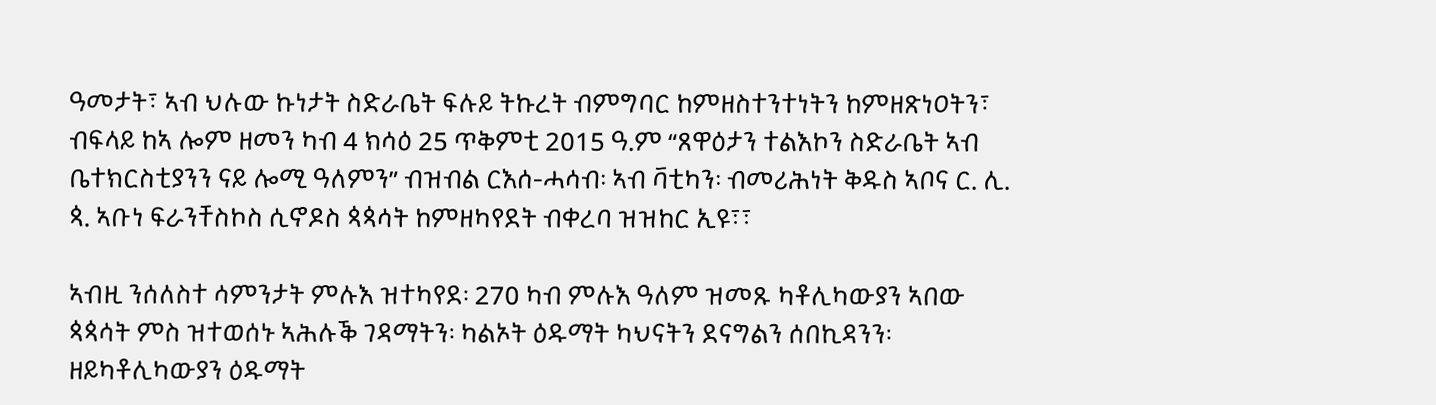ዓመታት፣ ኣብ ህሉው ኩነታት ስድራቤት ፍሉይ ትኩረት ብምግባር ከምዘስተንተነትን ከምዘጽነዐትን፣ ብፍላይ ከኣ ሎም ዘመን ካብ 4 ክሳዕ 25 ጥቅምቲ 2015 ዓ.ም “ጸዋዕታን ተልእኮን ስድራቤት ኣብ ቤተክርስቲያንን ናይ ሎሚ ዓለምን” ብዝብል ርእሰ-ሓሳብ፡ ኣብ ቫቲካን፡ ብመሪሕነት ቅዱስ ኣቦና ር. ሊ. ጳ. ኣቡነ ፍራንቸስኮስ ሲኖዶስ ጳጳሳት ከምዘካየደት ብቀረባ ዝዝከር ኢዩ፣፣

ኣብዚ ንሰለስተ ሳምንታት ምሉእ ዝተካየደ፡ 270 ካብ ምሉእ ዓለም ዝመጹ ካቶሊካውያን ኣበው ጳጳሳት ምስ ዝተወሰኑ ኣሕሉቕ ገዳማትን፡ ካልኦት ዕዱማት ካህናትን ደናግልን ሰበኪዳንን፡ ዘይካቶሊካውያን ዕዱማት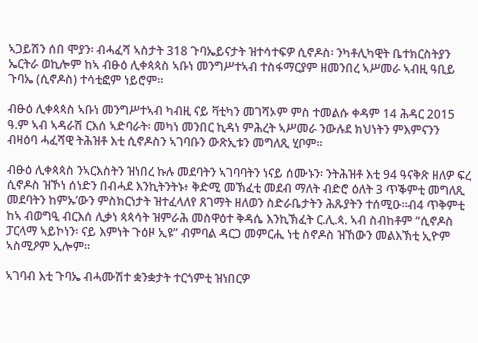ኣጋይሽን ሰበ ሞያን፡ ብሓፈሻ ኣስታት 318 ጉባኤይናታት ዝተሳተፍዎ ሲኖዶስ፡ ንካቶሊካዊት ቤተክርስትያን ኤርትራ ወኪሎም ከኣ ብፁዕ ሊቀጳጳስ ኣቡነ መንግሥተኣብ ተስፋማርያም ዘመንበረ ኣሥመራ ኣብዚ ዓቢይ ጉባኤ (ሲኖዶስ) ተሳቲፎም ነይሮም።

ብፁዕ ሊቀጳጳስ ኣቡነ መንግሥተኣብ ካብዚ ናይ ቫቲካን መገሻኦም ምስ ተመልሱ ቀዳም 14 ሕዳር 2015 ዓ.ም ኣብ ኣዳራሽ ርእሰ ኣድባራት፡ መካነ መንበር ኪዳነ ምሕረት ኣሥመራ ንውሉደ ክህነትን ምእምናንን ብዛዕባ ሓፈሻዊ ትሕዝቶ እቲ ሲኖዶስን ኣገባቡን ውጽኢቱን መግለጺ ሂቦም።

ብፁዕ ሊቀጳጳስ ንኣርእስትን ዝነበረ ኩሉ መደባትን ኣገባባትን ነናይ ሰሙኑን፡ ንትሕዝቶ እቲ 94 ዓናቅጽ ዘለዎ ፍረ ሲኖዶስ ዝኾነ ሰነድን በብሓደ እንኪትንትኑ፥ ቅድሚ መኽፈቲ መደብ ማለት ብድሮ ዕለት 3 ጥቕምቲ መግለጺ መደባትን ከምኡ’ውን ምስክርነታት ዝተፈላለየ ጸገማት ዘለወን ስድራቤታትን ሕጹያትን ተሰሚዑ።ብ4 ጥቅምቲ ከኣ ብወግዒ ብርእሰ ሊቃነ ጳጳሳት ዝምራሕ መስዋዕተ ቅዳሴ እንኪኽፈት ር.ሊ.ጳ. ኣብ ስብከቶም “ሲኖዶስ ፓርላማ ኣይኮነን፡ ናይ እምነት ጉዕዞ ኢዩ” ብምባል ዳርጋ መምርሒ ነቲ ስኖዶስ ዝኸውን መልእኽቲ ኢዮም ኣስሚዖም ኢሎም።

ኣገባብ እቲ ጉባኤ ብሓሙሽተ ቋንቋታት ተርጎምቲ ዝነበርዎ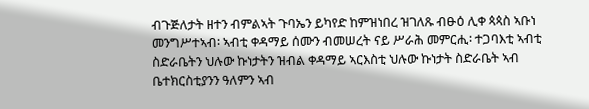ብጉጅለታት ዘተን ብምልኣት ጉባኤን ይካየድ ከምዝነበረ ዝገለጹ ብፁዕ ሊቀ ጳጳስ ኣቡነ መንግሥተኣብ፡ ኣብቲ ቀዳማይ ሰሙን ብመሠረት ናይ ሥራሕ መምርሒ፡ ተጋባእቲ ኣብቲ ስድራቤትን ህሉው ኩነታትን ዝብል ቀዳማይ ኣርእስቲ ህሉው ኩነታት ስድራቤት ኣብ ቤተክርስቲያንን ዓለምን ኣብ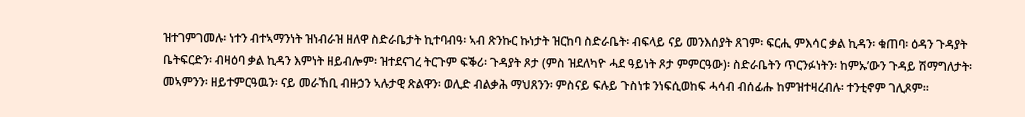ዝተገምገመሉ፡ ነተን ብተኣማንነት ዝነብራዝ ዘለዋ ስድራቤታት ኪተባብዓ፡ ኣብ ጽንኩር ኩነታት ዝርከባ ስድራቤት፡ ብፍላይ ናይ መንእሰያት ጸገም፡ ፍርሒ ምእሳር ቃል ኪዳን፡ ቁጠባ፡ ዕዳን ጉዳያት ቤትፍርድን፡ ብዛዕባ ቃል ኪዳን እምነት ዘይብሎም፡ ዝተደናገረ ትርጉም ፍቕሪ፡ ጉዳያት ጾታ (ምስ ዝደለካዮ ሓደ ዓይነት ጾታ ምምርዓው)፡ ስድራቤትን ጥርንፉነትን፡ ከምኡ’ውን ጉዳይ ሽማግለታት፡ መኣምንን፡ ዘይተምርዓዉን፡ ናይ መራኸቢ ብዙኃን ኣሉታዊ ጽልዋን፡ ወሊድ ብልቃሕ ማህጸንን፡ ምስናይ ፍሉይ ጉስነቱ ንነፍሲወከፍ ሓሳብ ብሰፊሑ ከምዝተዛረብሉ፡ ተንቲኖም ገሊጾም።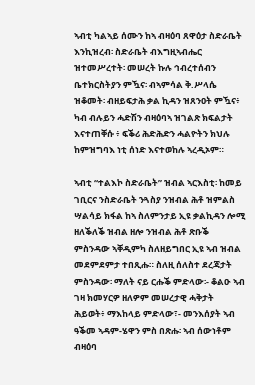ኣብቲ ካልኣይ ሰሙን ከኣ ብዛዕባ ጸዋዕታ ስድራቤት እንኪዝረብ፡ ስድራቤት ብእግዚኣብሔር ዝተመሥረተት፡ መሠረት ኩሉ ኅብረተሰብን ቤተክርስትያን ምዃና፡ ብኣምሳል ቅ.ሥላሴ ዝቆመት፡ ብዘይፍታሕ ቃል ኪዳን ዝጸንዐት ምዃና፥ ካብ ብሉይን ሓድሽን ብዛዕባኣ ዝገልጽ ክፍልታት እናተጠቐሱ ፥ ፍቕሪ ሕድሕድን ሓልዮትን ክህሉ ከምዝግባእ ነቲ ሰነድ እናተወከሉ ኣረዲኦም።

ኣብቲ “ተልእኮ ስድራቤት” ዝብል ኣርእስቲ፡ ከመይ ገቢርና ንስድራቤት ንጓስያ ንዝብል ሕቶ ዝምልስ ሣልሳይ ክፋል ከኣ ስለምንታይ ኢዩ ቃልኪዳን ሎሚ ዘለቕለቕ ዝብል ዘሎ ንዝብል ሕቶ ጽቡቕ ምስንዳው ኣቐዲምካ ስለዘይግበር ኢዩ ኣብ ዝብል መደምደምታ ተበጺሑ። ስለዚ ሰለስተ ደረጃታት ምስንዳው፡ ማለት ናይ ርሑቕ ምድላው፡- ቆልዑ ኣብ ገዛ ክመሃርዎ ዘለዎም መሠረታዊ ሓቅታት ሕይወት፥ ማእከላይ ምድላው፣- መንእሰያት ኣብ ዓቕመ ኣዳም-ሄዋን ምስ በጽሑ፡ ኣብ ሰውነቶም ብዛዕባ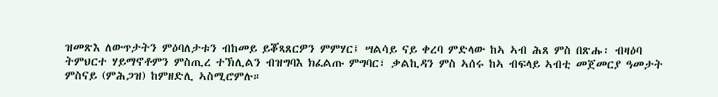ዝመጽእ ለውጥታትን ምዕባለታቱን ብከመይ ይቖጻጸርዎን ምምሃር፤ ሣልሳይ ናይ ቀረባ ምድላው ከኣ ኣብ ሕጸ ምስ በጽሑ፡ ብዛዕባ ትምህርተ ሃይማኖቶምን ምስጢረ ተኽሊልን ብዝግባእ ክፈልጡ ምግባር፣ ቃልኪዳን ምስ ኣሰሩ ከኣ ብፍላይ ኣብቲ መጀመርያ ዓመታት ምስናይ (ምሕጋዝ) ከምዘድሊ ኣስሚሮምሉ።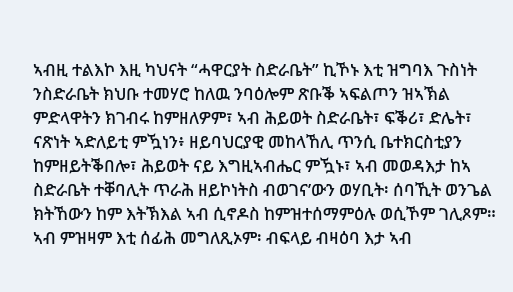ኣብዚ ተልእኮ እዚ ካህናት “ሓዋርያት ስድራቤት” ኪኾኑ እቲ ዝግባእ ጉስነት ንስድራቤት ክህቡ ተመሃሮ ከለዉ ንባዕሎም ጽቡቕ ኣፍልጦን ዝኣኽል ምድላዋትን ክገብሩ ከምዘለዎም፣ ኣብ ሕይወት ስድራቤት፣ ፍቕሪ፣ ድሌት፣ ናጽነት ኣድለይቲ ምዃነን፥ ዘይባህርያዊ መከላኸሊ ጥንሲ ቤተክርስቲያን ከምዘይትቕበሎ፣ ሕይወት ናይ እግዚኣብሔር ምዃኑ፣ ኣብ መወዳእታ ከኣ ስድራቤት ተቐባሊት ጥራሕ ዘይኮነትስ ብወገና’ውን ወሃቢት፡ ሰባኺት ወንጌል ክትኸውን ከም እትኽእል ኣብ ሲኖዶስ ከምዝተሰማምዕሉ ወሲኾም ገሊጾም። ኣብ ምዝዛም እቲ ሰፊሕ መግለጺኦም፡ ብፍላይ ብዛዕባ እታ ኣብ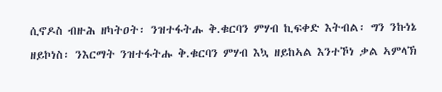ሲኖዶስ ብዙሕ ዘካትዐት፡ ንዝተፋትሑ ቅ.ቁርባን ምሃብ ኪፍቀድ እትብል፡ ግን ንኩነኔ ዘይኮነስ፡ ንእርማት ንዝተፋትሑ ቅ.ቁርባን ምሃብ እኳ ዘይከኣል እንተኾነ ቃል ኣምላኽ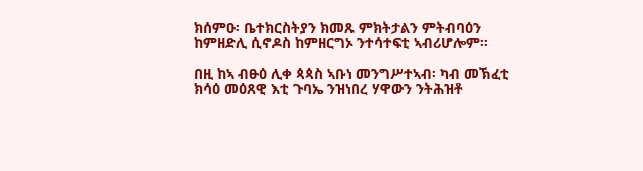ክሰምዑ፡ ቤተክርስትያን ክመጹ ምክትታልን ምትብባዕን ከምዘድሊ ሲኖዶስ ከምዘርግኦ ንተሳተፍቲ ኣብሪሆሎም።

በዚ ከኣ ብፁዕ ሊቀ ጳጳስ ኣቡነ መንግሥተኣብ፡ ካብ መኽፈቲ ክሳዕ መዕጸዊ እቲ ጉባኤ ንዝነበረ ሃዋውን ንትሕዝቶ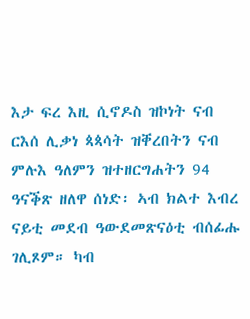እታ ፍረ እዚ ሲኖዶስ ዝኮነት ናብ ርእሰ ሊቃነ ጳጳሳት ዝቐረበትን ናብ ምሉእ ዓለምን ዝተዘርግሐትን 94 ዓናቕጽ ዘለዋ ሰነድ፡ ኣብ ክልተ እብረ ናይቲ መደብ ዓውደመጽናዕቲ ብሰፊሑ ገሊጾም። ካብ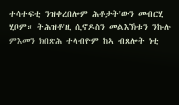ተሳተፍቲ ንዝቀረበሎም ሕቶታት'ውን መብርሂ ሂቦም። ትሕዝቶ'ዚ ሲኖዶስን መልእኽቱን ንኩሉ ምእመን ክበጽሕ ተላብዮም ከኣ ብጸሎት ነቲ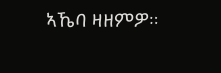ኣኼባ ዛዘምዎ።